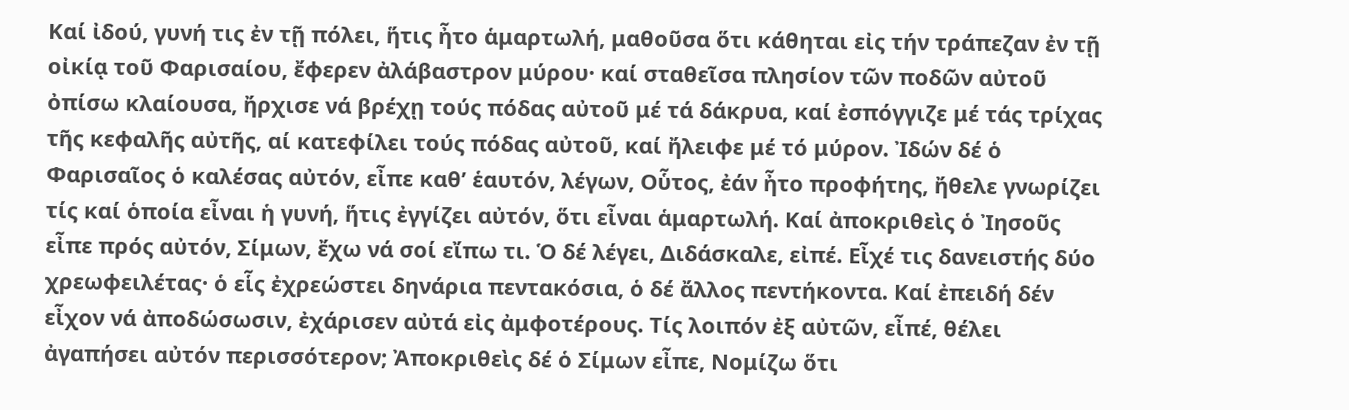Καί ἰδού, γυνή τις ἐν τῇ πόλει, ἥτις ἦτο ἁμαρτωλή, μαθοῦσα ὅτι κάθηται εἰς τήν τράπεζαν ἐν τῇ οἰκίᾳ τοῦ Φαρισαίου, ἔφερεν ἀλάβαστρον μύρου· καί σταθεῖσα πλησίον τῶν ποδῶν αὐτοῦ ὀπίσω κλαίουσα, ἤρχισε νά βρέχῃ τούς πόδας αὐτοῦ μέ τά δάκρυα, καί ἐσπόγγιζε μέ τάς τρίχας τῆς κεφαλῆς αὐτῆς, αί κατεφίλει τούς πόδας αὐτοῦ, καί ἤλειφε μέ τό μύρον. Ἰδών δέ ὁ Φαρισαῖος ὁ καλέσας αὐτόν, εἶπε καθ’ ἑαυτόν, λέγων, Οὗτος, ἐάν ἦτο προφήτης, ἤθελε γνωρίζει τίς καί ὁποία εἶναι ἡ γυνή, ἥτις ἐγγίζει αὐτόν, ὅτι εἶναι ἁμαρτωλή. Καί ἀποκριθεὶς ὁ Ἰησοῦς εἶπε πρός αὐτόν, Σίμων, ἔχω νά σοί εἴπω τι. Ὁ δέ λέγει, Διδάσκαλε, εἰπέ. Εἶχέ τις δανειστής δύο χρεωφειλέτας· ὁ εἷς ἐχρεώστει δηνάρια πεντακόσια, ὁ δέ ἄλλος πεντήκοντα. Καί ἐπειδή δέν εἶχον νά ἀποδώσωσιν, ἐχάρισεν αὐτά εἰς ἀμφοτέρους. Τίς λοιπόν ἐξ αὐτῶν, εἶπέ, θέλει ἀγαπήσει αὐτόν περισσότερον; Ἀποκριθεὶς δέ ὁ Σίμων εἶπε, Νομίζω ὅτι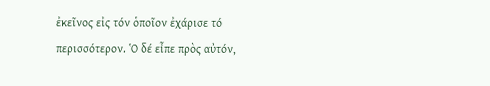ἐκεῖνος εἰς τόν ὁποῖον ἐχάρισε τό περισσότερον. Ὁ δέ εἶπε πρὸς αὐτόν,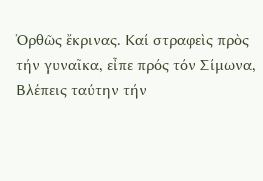Ὀρθῶς ἔκρινας. Καί στραφεὶς πρὸς τήν γυναῖκα, εἶπε πρός τόν Σίμωνα, Βλέπεις ταύτην τήν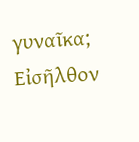γυναῖκα; Εἰσῆλθον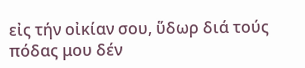εἰς τήν οἰκίαν σου, ὕδωρ διά τούς πόδας μου δέν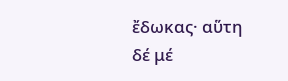ἔδωκας· αὕτη δέ μέ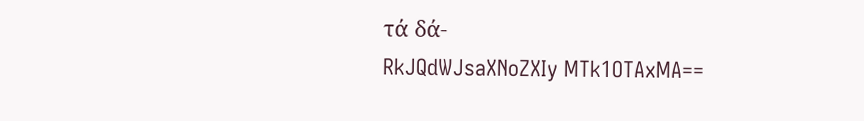τά δά-
RkJQdWJsaXNoZXIy MTk1OTAxMA==